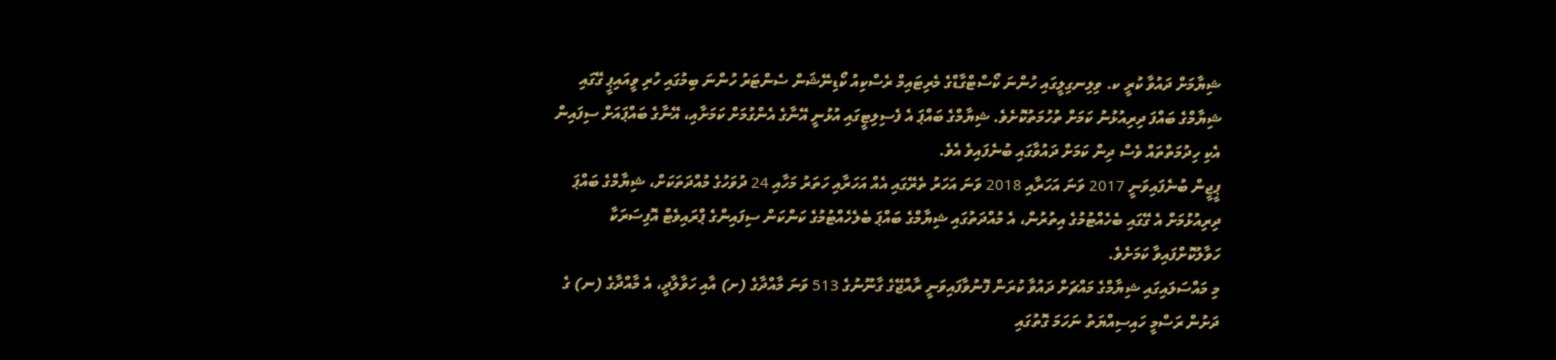ޝިޔާމަށް ދައުވާ ކުރީ ކ. ވިލިނގިލީގައި ހުންނަ ކޯސްޓްގާޑްގެ މެރިޓައިމް ރެސްކިއު ކޯޑިނޭޝަން ސެންޓަރު ހުންނަ ބިމުގައި ހުރި ވީއައިޕީ ގޭގައި ޝިޔާމްގެ ބައްފަ ދިރިއުޅުނު ކަމަށް ތުހުމަތުކޮށެވެ. ޝިޔާމްގެ ބައްޕަ އެ ފެސިލިޓީގައި އުޅުނީ އޭނާގެ އެންގުމަށް ކަމަށާއި، އޭނާގެ ބައްޕައަށް ސިފައިން އެކި ހިދުމަތްތައް ވެސް ދިން ކަމަށް ދައުވާގައި ބުނެފައިވެ އެވެ.
ޕީޖީން ބުނެފައިވަނީ 2017 ވަނަ އަހަރާއި 2018 ވަނަ އަހަރު ތެރޭގައި އެއް އަހަރާއި ހަތަރު މަހާއި 24 ދުވަހުގެ މުއްދަތަކަށް، ޝިޔާމްގެ ބައްޕަ ދިރިއުޅުމަށް އެ ގޭގައި ބެހެއްޓުމުގެ އިތުރުން، އެ މުއްދަތުގައި ޝިޔާމްގެ ބައްޕަ ބެލެހެއްޓުމުގެ ކަންކަން ސިފައިންގެ ޕްރައިވެޓް އޮފިސަރަކާ ހަވާލުކޮށްފައިވާ ކަމަށެވެ.
މި މައްސަލައިގައި ޝިޔާމްގެ މައްޗަށް ދައުވާ ކުރަން ފޮނުވާފައިވަނީ ރާއްޖޭގެ ގާނޫނުގެ 513 ވަނަ މާއްދާގެ (ށ) އާއި ހަވާލާދީ، އެ މާއްދާގެ (ނ) ގެ ދަށުން ރަސްމީ ހައިސިއްޔަތު ނަހަމަ ގޮތުގައި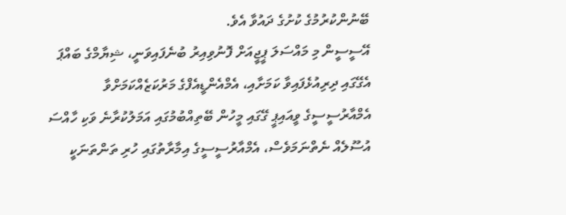ބޭނުންކުރުމުގެ ކުށުގެ ދައުވާ އެވެ.
އޭސީސީން މި މައްސަލަ ޕީޖީއަށް ފޮނުވިއިރު ބުނެފައިވަނީ، ޝިޔާމްގެ ބައްޕަ އެގޭގައި ދިރިއުޅެފައިވާ ކަމަށާއި، އެމްއެންޑީއެފްގެ މަރުކަޒެއްކަމަށްވާ އެމްއާރުސީސީގެ ވީއައިޕީ ގޭގައި މީހުން ބޭތިއްބުމުގައި އަމަލުކުރާނެ ވަކި ހާއްސަ އުސޫލެއް ނެތްނަމަވެސް، އެމްއާރުސީސީގެ އިމާރާތުގައި ހުރި ތަންތަނަކީ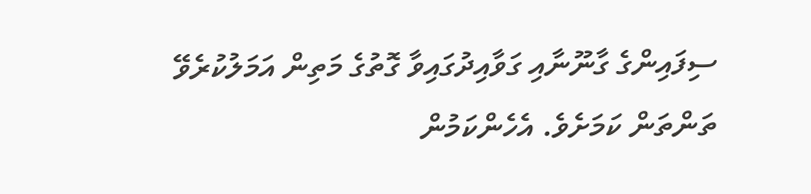ސިފައިންގެ ގާނޫނާއި ގަވާއިދުގައިވާ ގޮތުގެ މަތިން އަމަލުކުރެވޭ ތަންތަން ކަމަށެވެ. އެހެންކަމުން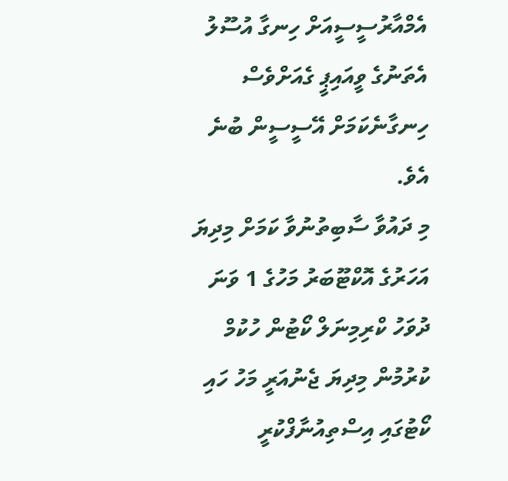އެމްއާރުސީސީއަށް ހިނގާ އުސޫލު އެތަނުގެ ވީއައިޕީ ގެއަށްވެސް ހިނގާނެކަމަށް އޭސީސީން ބުނެ އެވެ.
މި ދައުވާ ސާބިތުނުވާ ކަމަށް މިދިޔަ އަހަރުގެ އޮކްޓޫބަރު މަހުގެ 1 ވަނަ ދުވަހު ކްރިމިނަލް ކޯޓުން ހުކުމް ކުރުމުން މިދިޔަ ޖެނުއަރީ މަހު ހައި ކޯޓުގައި އިސްތިއުނާފްކުރީ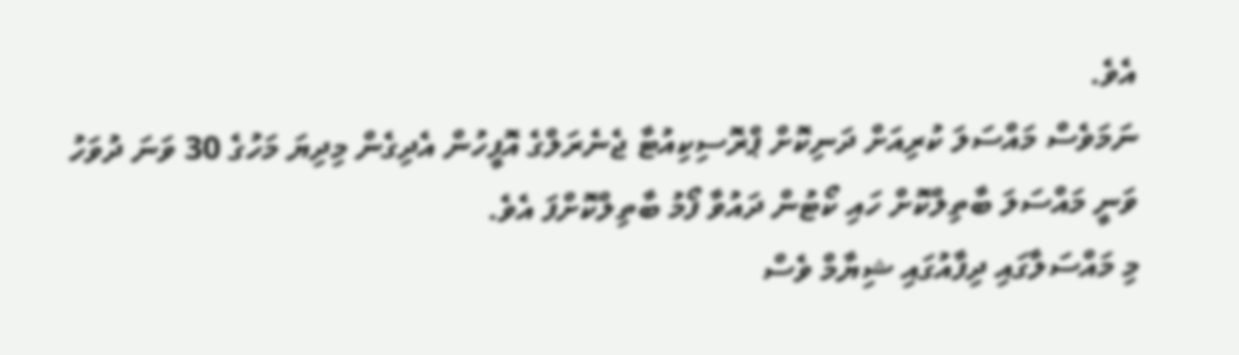އެވެ.
ނަމަވެސް މައްސަލަ ކުރިއަށް ދަނިކޮށް ޕްރޮސިކިއުޓާ ޖެނެރަލްގެ އޮފީހުން އެދިގެން މިދިޔަ މަހުގެ 30 ވަނަ ދުވަހު ވަނީ މައްސަލަ ބާތިލްކޮށް ހައި ކޯޓުން ދައުވާ ފޯމު ބާތިލްކޮށްފަ އެވެ.
މި މައްސަލާގައި ދިފާއުގައި ޝިޔާމް ވެސް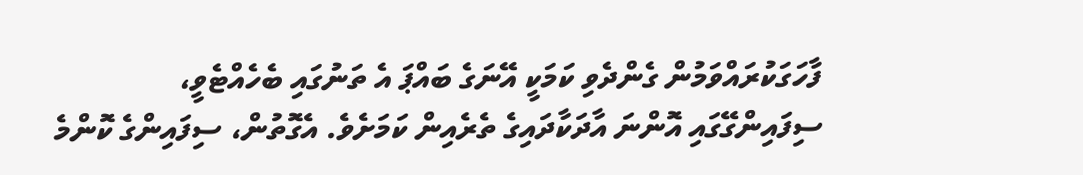ފާހަގަކުރައްވަމުން ގެންދެވި ކަމަކީ އޭނަގެ ބައްޕަ އެ ތަނުގައި ބެހެއްޓެވީ، ސިފައިންގޭގައި އޮންނަ އާދަކާދައިގެ ތެރެއިން ކަމަށެވެ. އެގޮތުން، ސިފައިންގެ ކޮންމެ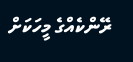ރޭންކެއްގެ މީހަކަށް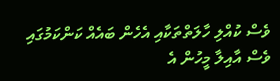ވެސް ކުއްލި ހާލަތްތަކާއި އެހެން ބައެއް ކަންކަމުގައި ވެސް އާއިލާ މީހުން އެ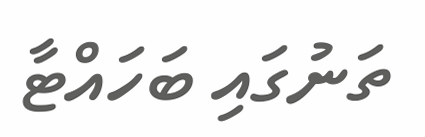ތަނުގައި ބަހައްޓާ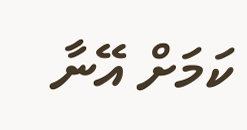ކަމަށް އޭނާ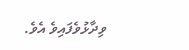ވިދާޅުވެފައިވެ އެވެ.